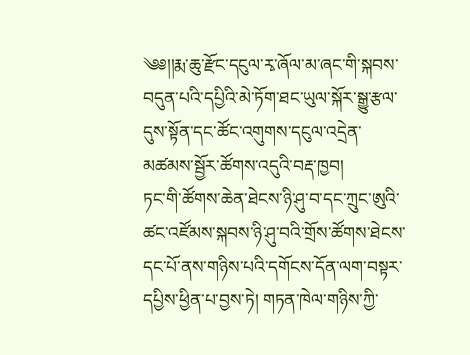༄༅།།རྨ་ཆུ་རྫོང་དངུལ་རྭ་ཞོལ་མ་ཞང་གི་སྐབས་བདུན་པའི་དཔྱིའི་མེ་ཏོག་ཐང་ཡུལ་སྐོར་སྒྱུ་རྩལ་དུས་སྟོན་དང་ཚོང་འགུགས་དངུལ་འདྲེན་མཚམས་སྦྱོར་ཚོགས་འདུའི་བརྡ་ཁྱབ།
ཏང་གི་ཚོགས་ཆེན་ཐེངས་ཉི་ཤུ་བ་དང་ཀྲུང་ཨུའི་ཚང་འཛོམས་སྐབས་ཉི་ཤུ་བའི་གྲོས་ཚོགས་ཐེངས་དང་པོ་ནས་གཉིས་པའི་དགོངས་དོན་ལག་བསྟར་དཔྱིས་ཕྱིན་པ་བྱས་ཏེ། གཏན་ཁེལ་གཉིས་ཀྱི་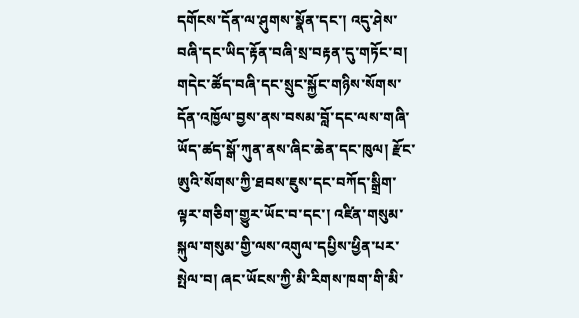དགོངས་དོན་ལ་ཤུགས་སྣོན་དང་། འདུ་ཤེས་བཞི་དང་ཡིད་རྟོན་བཞི་སྲ་བརྟན་དུ་གཏོང་བ། གདེང་ཚོད་བཞི་དང་སྲུང་སྐྱོང་གཉིས་སོགས་དོན་འཁྱོལ་བྱས་ནས་བསམ་བློ་དང་ལས་གཞི་ཡོད་ཚད་སྒོ་ཀུན་ནས་ཞིང་ཆེན་དང་ཁུལ། རྫོང་ཨུའི་སོགས་ཀྱི་ཐབས་ཇུས་དང་བཀོད་སྒྲིག་ལྟར་གཅིག་གྱུར་ཡོང་བ་དང་། འཛིན་གསུམ་སྐུལ་གསུམ་གྱི་ལས་འགུལ་དཔྱིས་ཕྱིན་པར་སྤེལ་བ། ཞང་ཡོངས་ཀྱི་མི་རིགས་ཁག་གི་མི་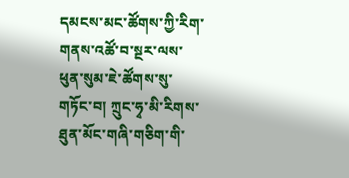དམངས་མང་ཚོགས་ཀྱི་རིག་གནས་འཚོ་བ་སྔར་ལས་ཕུན་སུམ་ཇེ་ཚོགས་སུ་གཏོང་བ། ཀྲུང་ཧྭ་མི་རིགས་ཐུན་མོང་གཞི་གཅིག་གི་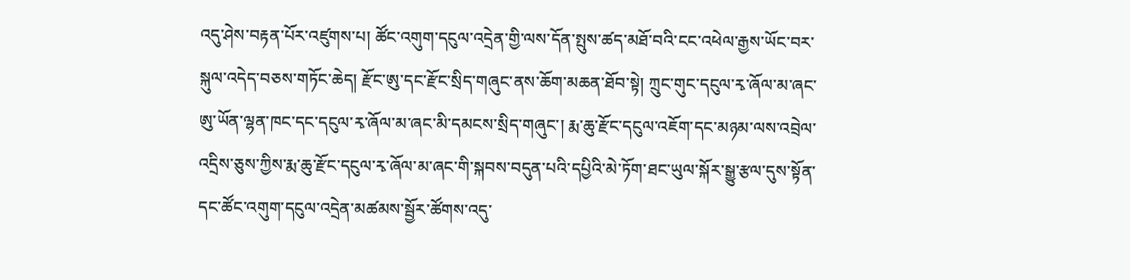འདུ་ཤེས་བརྟན་པོར་འཛུགས་པ། ཚོང་འགུག་དངུལ་འདྲེན་གྱི་ལས་དོན་སྤུས་ཚད་མཐོ་བའི་ངང་འཕེལ་རྒྱས་ཡོང་བར་སྐུལ་འདེད་བཅས་གཏོང་ཆེད། རྫོང་ཨུ་དང་རྫོང་སྲིད་གཞུང་ནས་ཆོག་མཆན་ཐོབ་སྟེ། ཀྲུང་གུང་དངུལ་རྭ་ཞོལ་མ་ཞང་ཨུ་ཡོན་ལྷན་ཁང་དང་དངུལ་རྭ་ཞོལ་མ་ཞང་མི་དམངས་སྲིད་གཞུང་། རྨ་ཆུ་རྫོང་དངུལ་འཇོག་དང་མཉམ་ལས་འབྲེལ་འདྲིས་ཅུས་ཀྱིས་རྨ་ཆུ་རྫོང་དངུལ་རྭ་ཞོལ་མ་ཞང་གི་སྐབས་བདུན་པའི་དཔྱིའི་མེ་ཏོག་ཐང་ཡུལ་སྐོར་སྒྱུ་རྩལ་དུས་སྟོན་དང་ཚོང་འགུག་དངུལ་འདྲེན་མཚམས་སྦྱོར་ཚོགས་འདུ་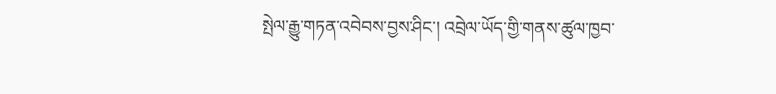སྤེལ་རྒྱུ་གཏན་འབེབས་བྱས་ཤིང་། འབྲེལ་ཡོད་གྱི་གནས་ཚུལ་ཁྱབ་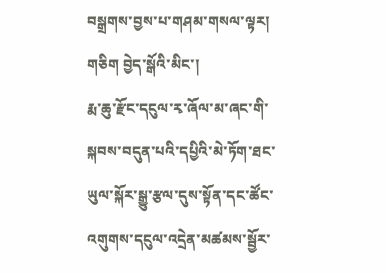བསྒྲགས་བྱས་པ་གཤམ་གསལ་ལྟར།
གཅིག བྱེད་སྒོའི་མིང་།
རྨ་ཆུ་རྫོང་དངུལ་རྭ་ཞོལ་མ་ཞང་གི་སྐབས་བདུན་པའི་དཔྱིའི་མེ་ཏོག་ཐང་ཡུལ་སྐོར་སྒྱུ་རྩལ་དུས་སྟོན་དང་ཚོང་འགུགས་དངུལ་འདྲེན་མཚམས་སྦྱོར་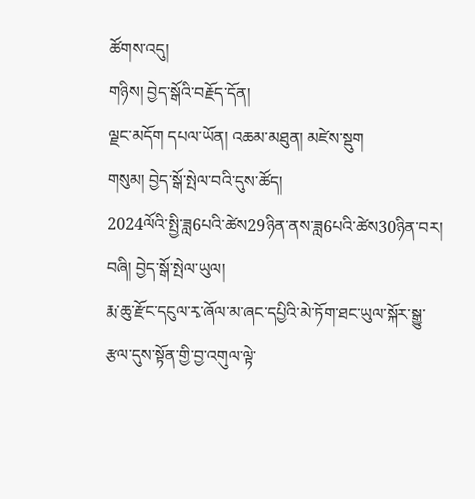ཚོགས་འདུ།
གཉིས། བྱེད་སྒོའི་བརྗོད་དོན།
ལྗང་མདོག དཔལ་ཡོན། འཆམ་མཐུན། མཛེས་སྡུག
གསུམ། བྱེད་སྒོ་སྤེལ་བའི་དུས་ཚོད།
2024ལོའི་སྤྱི་ཟླ6པའི་ཚེས29ཉིན་ནས་ཟླ6པའི་ཚེས30ཉིན་བར།
བཞི། བྱེད་སྒོ་སྤེལ་ཡུལ།
རྨ་ཆུ་རྫོང་དངུལ་རྭ་ཞོལ་མ་ཞང་དཔྱིའི་མེ་ཏོག་ཐང་ཡུལ་སྐོར་སྒྱུ་རྩལ་དུས་སྟོན་གྱི་བྱ་འགུལ་ལྟེ་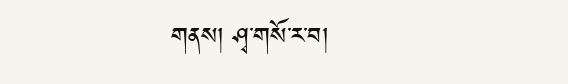གནས། ཤྭ་གསོ་ར་བ།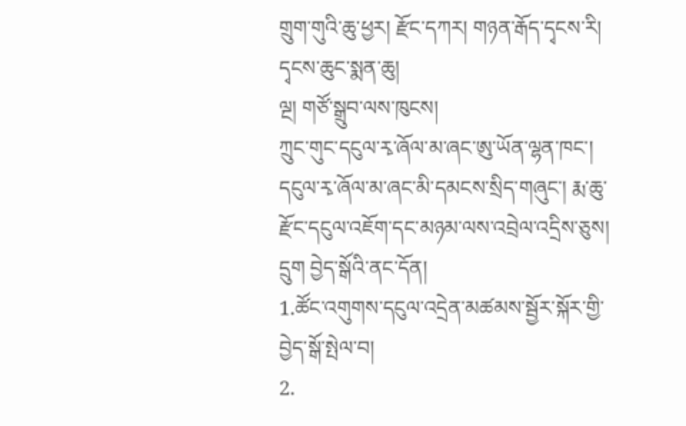གྲུག་གུའི་ཆུ་ཕྱར། རྫོང་དཀར། གཉན་རྒོད་དྭངས་རི། དྭངས་ཆུང་སྨན་ཆུ།
ལྔ། གཙོ་སྒྲུབ་ལས་ཁུངས།
ཀྲུང་གུང་དངུལ་རྭ་ཞོལ་མ་ཞང་ཨུ་ཡོན་ལྷན་ཁང་། དངུལ་རྭ་ཞོལ་མ་ཞང་མི་དམངས་སྲིད་གཞུང་། རྨ་ཆུ་རྫོང་དངུལ་འཇོག་དང་མཉམ་ལས་འབྲེལ་འདྲིས་ཅུས།
དྲུག བྱེད་སྒོའི་ནང་དོན།
1.ཚོང་འགུགས་དངུལ་འདྲེན་མཚམས་སྦྱོར་སྐོར་གྱི་བྱེད་སྒོ་སྤེལ་བ།
2.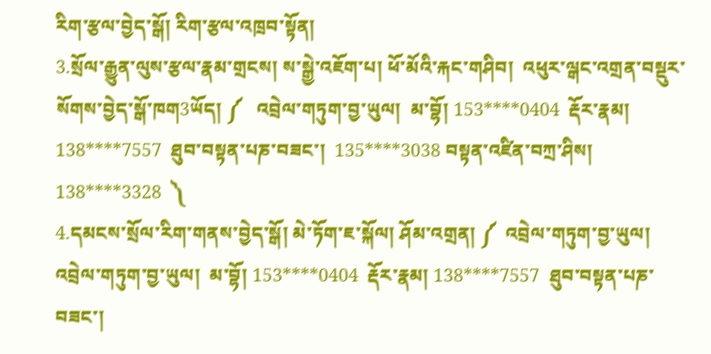རིག་རྩལ་བྱེད་སྒོ། རིག་རྩལ་འཁྲབ་སྟོན།
3.སྲོལ་རྒྱུན་ལུས་རྩལ་རྣམ་གྲངས། ས་སྒྱེ་འཇོག་པ། ཕོ་མོའི་རྐང་གཤིབ།  འཕུར་ལྒང་འགྲན་བསྡུར་སོགས་བྱེད་སྒོ་ཁག3ཡོད། ༼   འབྲེལ་གཏུག་བྱ་ཡུལ།  མ་བྷོ། 153****0404  རྡོར་རྣམ། 138****7557  ཐུབ་བསྟན་པཎ་བཟང་།  135****3038 བསྟན་འཛིན་བཀྲ་ཤིས། 138****3328  ༽
4.དམངས་སྲོལ་རིག་གནས་བྱེད་སྒོ། མེ་ཏོག་ཇ་སྐོལ། ཤོམ་འགྲན། ༼  འབྲེལ་གཏུག་བྱ་ཡུལ།  འབྲེལ་གཏུག་བྱ་ཡུལ།  མ་བྷོ། 153****0404  རྡོར་རྣམ། 138****7557  ཐུབ་བསྟན་པཎ་བཟང་།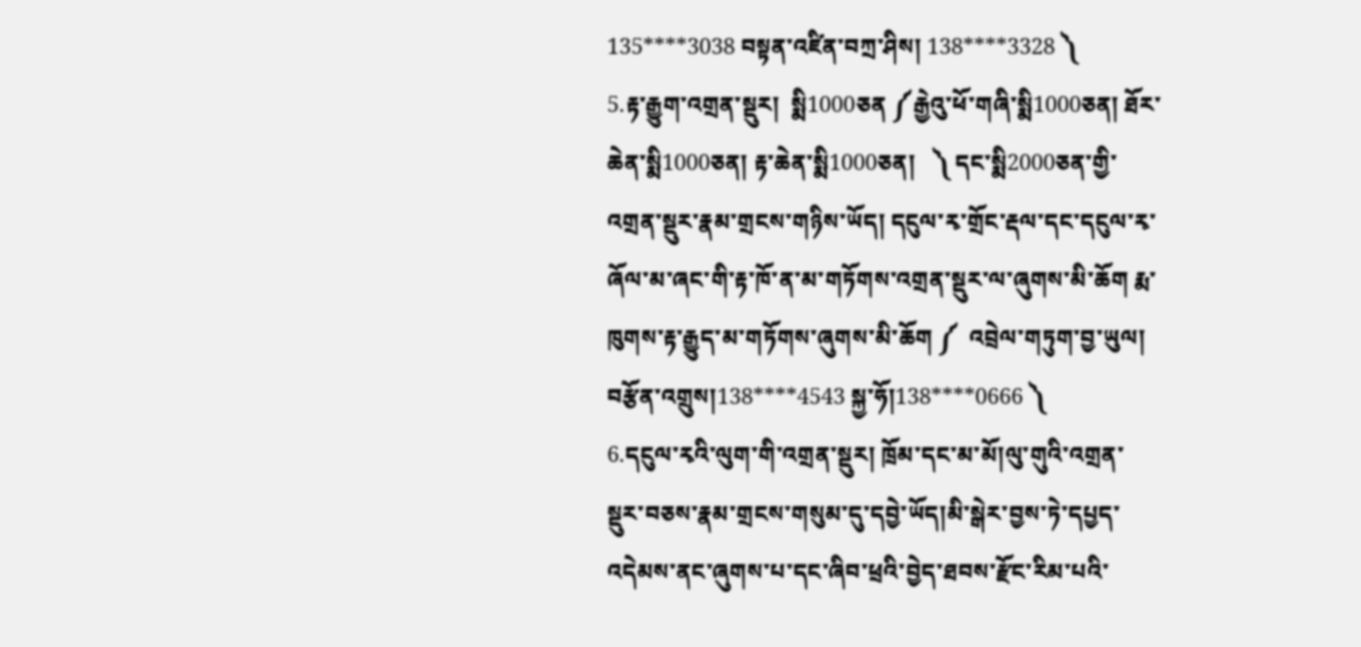135****3038 བསྟན་འཛིན་བཀྲ་ཤིས། 138****3328 ༽
5.རྟ་རྒྱུག་འགྲན་སྡུར།  སྨི1000ཅན ༼རྒྱེའུ་ཕོ་གཞི་སྨི1000ཅན། ཐོར་ཆེན་སྨི1000ཅན། རྟ་ཆེན་སྨི1000ཅན།   ༽ དང་སྨི2000ཅན་གྱི་འགྲན་སྡུར་རྣམ་གྲངས་གཉིས་ཡོད། དངུལ་རྭ་གྲོང་རྡལ་དང་དངུལ་རྭ་ཞོལ་མ་ཞང་གི་རྟ་ཁོ་ན་མ་གཏོགས་འགྲན་སྡུར་ལ་ཞུགས་མི་ཆོག རྨ་ཁུགས་རྟ་རྒྱུད་མ་གཏོགས་ཞུགས་མི་ཆོག ༼  འབྲེལ་གཏུག་བྱ་ཡུལ།  བརྩོན་འགྲུས།138****4543 སྐྱ་ཧོ།138****0666 ༽
6.དངུལ་རྭའི་ལུག་གི་འགྲན་སྡུར། ཁྲོམ་དང་མ་མོ།ལུ་གུའི་འགྲན་སྡུར་བཅས་རྣམ་གྲངས་གསུམ་དུ་དབྱེ་ཡོད།མི་སྒེར་བྱས་ཏེ་དཔྱད་འདེམས་ནང་ཞུགས་པ་དང་ཞིབ་ཕྲའི་བྱེད་ཐབས་རྫོང་རིམ་པའི་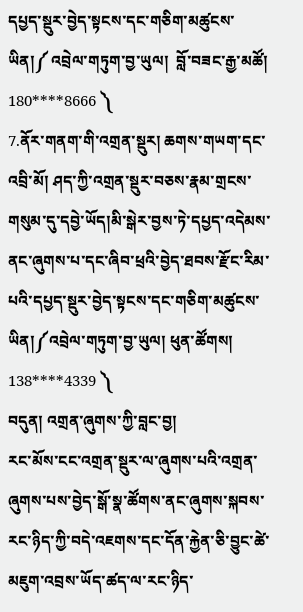དཔྱད་སྡུར་བྱེད་སྟངས་དང་གཅིག་མཚུངས་ཡིན།༼ འབྲེལ་གཏུག་བྱ་ཡུལ།  བློ་བཟང་རྒྱ་མཚོ། 180****8666 ༽
7.ནོར་གནག་གི་འགྲན་སྡུར། ཆགས་གཡག་དང་འབྲི་མོ། ཤད་ཀྱི་འགྲན་སྡུར་བཅས་རྣམ་གྲངས་གསུམ་དུ་དབྱེ་ཡོད།མི་སྒེར་བྱས་ཏེ་དཔྱད་འདེམས་ནང་ཞུགས་པ་དང་ཞིབ་ཕྲའི་བྱེད་ཐབས་རྫོང་རིམ་པའི་དཔྱད་སྡུར་བྱེད་སྟངས་དང་གཅིག་མཚུངས་ཡིན།༼འབྲེལ་གཏུག་བྱ་ཡུལ། ཕུན་ཚོགས། 138****4339 ༽
བདུན། འགྲན་ཞུགས་ཀྱི་བླང་བྱ།
རང་མོས་ངང་འགྲན་སྡུར་ལ་ཞུགས་པའི་འགྲན་ཞུགས་པས་བྱེད་སྒོ་སྣ་ཚོགས་ནང་ཞུགས་སྐབས་རང་ཉིད་ཀྱི་བདེ་འཇགས་དང་དོན་རྐྱེན་ཅི་བྱུང་ཚེ་མཇུག་འབྲས་ཡོད་ཚད་ལ་རང་ཉིད་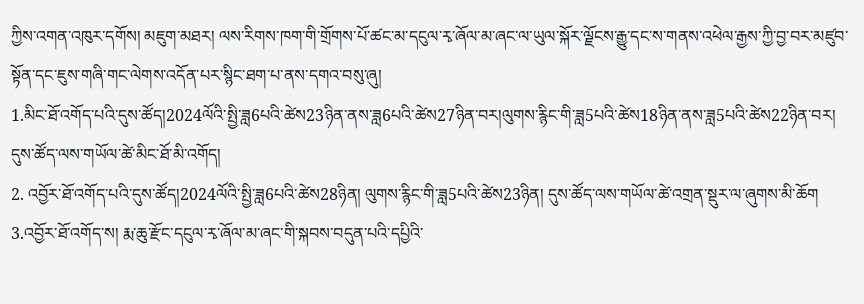ཀྱིས་འགན་འཁུར་དགོས། མཇུག་མཐར། ལས་རིགས་ཁག་གི་གྲོགས་པོ་ཚང་མ་དངུལ་རྭ་ཞོལ་མ་ཞང་ལ་ཡུལ་སྐོར་ལྗོངས་རྒྱུ་དང་ས་གནས་འཕེལ་རྒྱས་ཀྱི་བྱ་བར་མཛུབ་སྟོན་དང་ཇུས་གཞི་གང་ལེགས་འདོན་པར་སྙིང་ཐག་པ་ནས་དགའ་བསུ་ཞུ།
1.མིང་ཐོ་འགོད་པའི་དུས་ཚོད།2024ལོའི་སྤྱི་ཟླ6པའི་ཚེས23ཉིན་ནས་ཟླ6པའི་ཚེས27ཉིན་བར།ལུགས་རྙིང་གི་ཟླ5པའི་ཚེས18ཉིན་ནས་ཟླ5པའི་ཚེས22ཉིན་བར། དུས་ཚོད་ལས་གཡོལ་ཚེ་མིང་ཐོ་མི་འགོད།
2. འབྱོར་ཐོ་འགོད་པའི་དུས་ཚོད།2024ལོའི་སྤྱི་ཟླ6པའི་ཚེས28ཉིན། ལུགས་རྙིང་གི་ཟླ5པའི་ཚེས23ཉིན། དུས་ཚོད་ལས་གཡོལ་ཚེ་འགྲན་སྡུར་ལ་ཞུགས་མི་ཆོག
3.འབྱོར་ཐོ་འགོད་ས། རྨ་ཆུ་རྫོང་དངུལ་རྭ་ཞོལ་མ་ཞང་གི་སྐབས་བདུན་པའི་དཔྱིའི་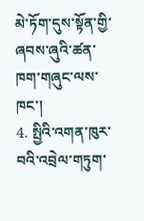མེ་ཏོག་དུས་སྟོན་གྱི་ཞབས་ཞུའི་ཚན་ཁག་གཞུང་ལས་ཁང་།
4. སྤྱིའི་འགན་ཁུར་བའི་འབྲེལ་གཏུག་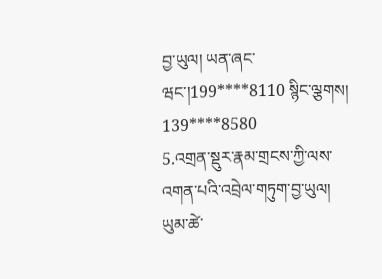བྱ་ཡུལ། ཡན་ཞང་ཝང་།199****8110 སྙིང་ལྕགས། 139****8580
5.འགྲན་སྡུར་རྣམ་གྲངས་ཀྱི་ལས་འགན་པའི་འབྲེལ་གཏུག་བྱ་ཡུལ།  ཡུམ་ཚེ་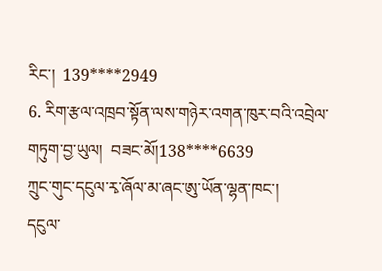རིང་།  139****2949
6. རིག་རྩལ་འཁྲབ་སྟོན་ལས་གཉེར་འགན་ཁུར་བའི་འབྲེལ་གཏུག་བྱ་ཡུལ།  བཟང་མོ།138****6639
ཀྲུང་གུང་དངུལ་རྭ་ཞོལ་མ་ཞང་ཨུ་ཡོན་ལྷན་ཁང་།
དངུལ་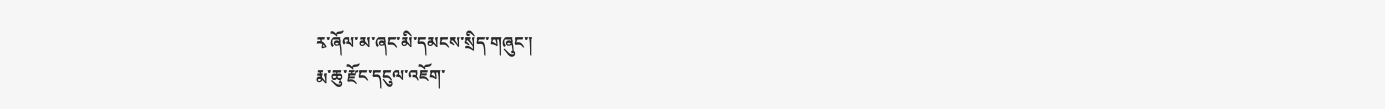རྭ་ཞོལ་མ་ཞང་མི་དམངས་སྲིད་གཞུང་།
རྨ་ཆུ་རྫོང་དངུལ་འཇོག་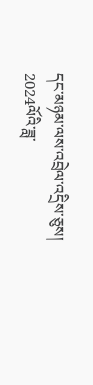དང་མཉམ་ལས་འབྲེལ་འདྲིས་ཅུས།
2024ལོའི་ཟླ་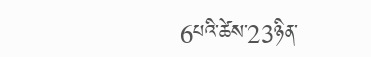6པའི་ཚེས་23ཉིན་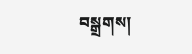བསྒྲགས།